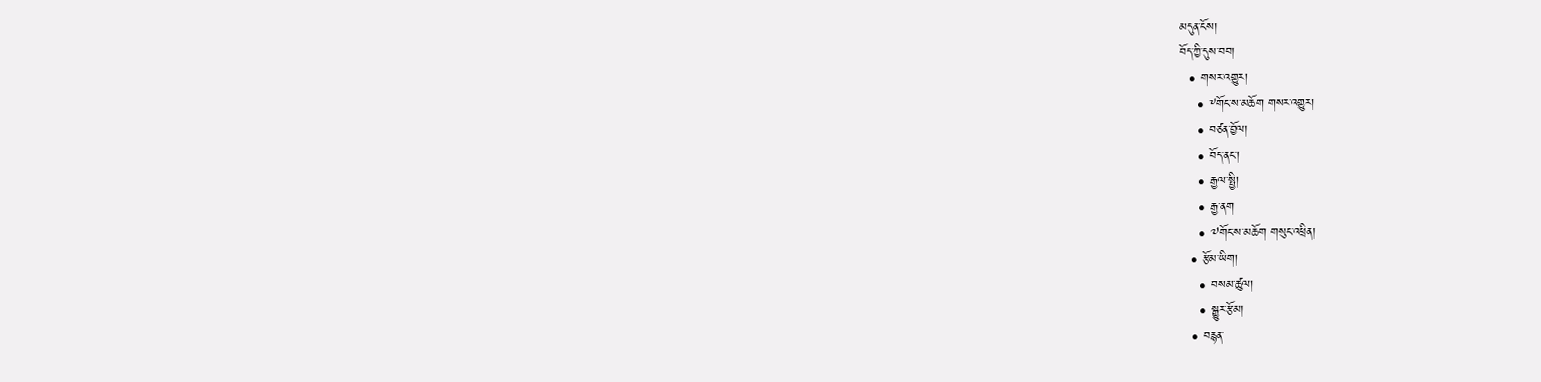མདུན་ངོས།
བོད་ཀྱི་དུས་བབ།
  • གསར་འགྱུར།
    • ༸གོང་ས་མཆོག གསར་འགྱུར།
    • བཙན་བྱོལ།
    • བོད་ནང་།
    • རྒྱལ་སྤྱི།
    • རྒྱ་ནག
    • ༧གོང་ས་མཆོག གསུང་འཕྲིན།
  • རྩོམ་ཡིག།
    • བསམ་ཚུལ།
    • སྒྱུར་རྩོམ།
  • བརྙན་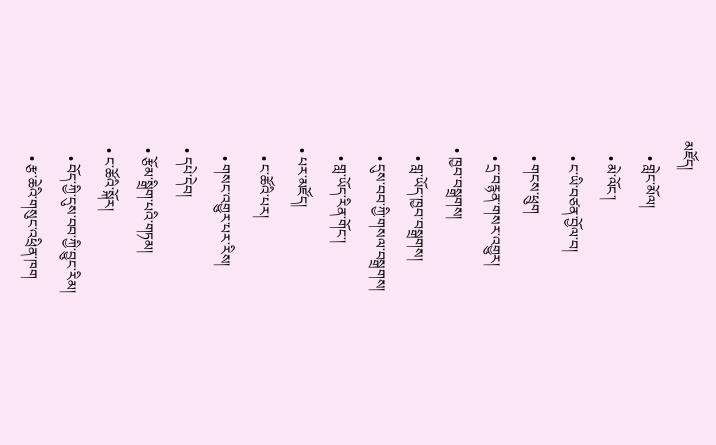མཛོད།
    • གླེང་མོལ།
    • མེ་ལོང་།
    • ང་ཡི་བཙན་བྱོལ་བ།
    • གངས་ཕྲུག
    • དྲ་བརྙན་གསར་འགྱུར།
  • ཁྱབ་བསྒྲགས།
    • གླ་ཡོད་ཁྱབ་བསྒྲགས།
    • དུས་བབ་ཀྱི་གསལ་བསྒྲགས།
    • གླ་ཡོད་རིན་གོང་།
  • པར་མཛོད།
    • ང་ཚོའི་པར།
    • གསང་འགྱུར་པར་རིས།
  • དཔེ་དེབ།
  • རྩོམ་སྒྲིག་པའི་གཏམ།
  • ང་ཚོའི་སྐོར།
    • བོད་ཀྱི་དུས་བབ་ཀྱི་བྱུང་རིམ།
    • རྩ་ཆེའི་གསུང་འཕྲིན་ཁག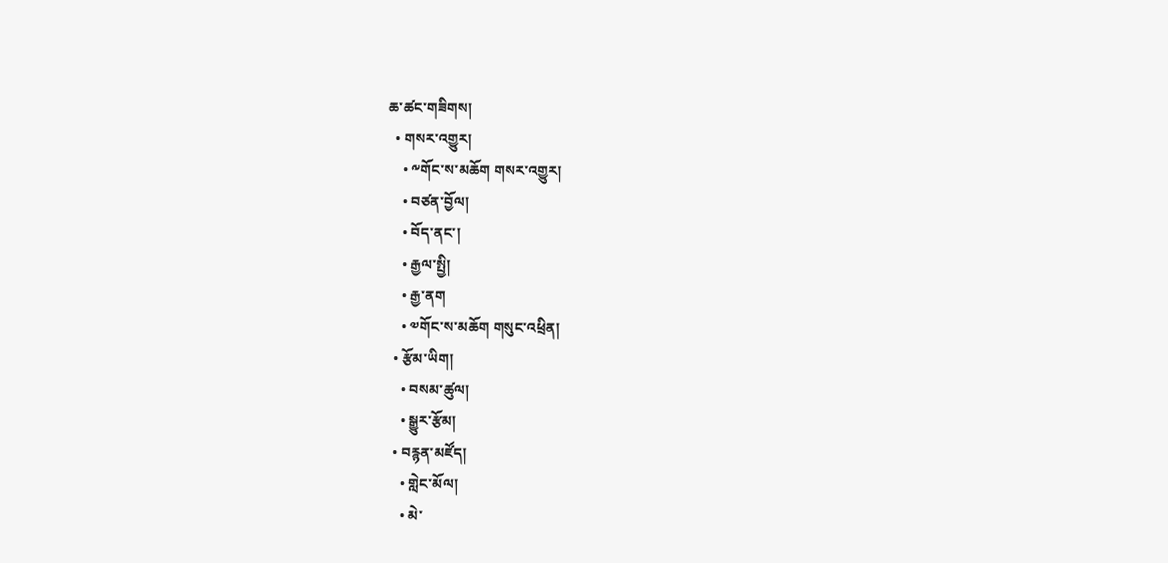ཆ་ཚང་གཟིགས།
  • གསར་འགྱུར།
    • ༸གོང་ས་མཆོག གསར་འགྱུར།
    • བཙན་བྱོལ།
    • བོད་ནང་།
    • རྒྱལ་སྤྱི།
    • རྒྱ་ནག
    • ༧གོང་ས་མཆོག གསུང་འཕྲིན།
  • རྩོམ་ཡིག།
    • བསམ་ཚུལ།
    • སྒྱུར་རྩོམ།
  • བརྙན་མཛོད།
    • གླེང་མོལ།
    • མེ་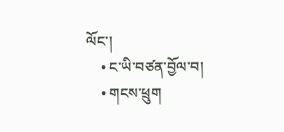ལོང་།
    • ང་ཡི་བཙན་བྱོལ་བ།
    • གངས་ཕྲུག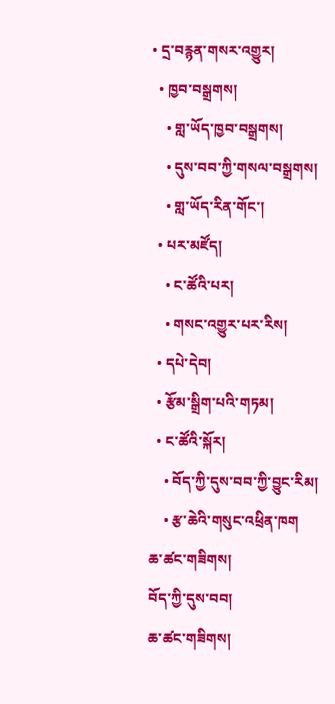• དྲ་བརྙན་གསར་འགྱུར།
  • ཁྱབ་བསྒྲགས།
    • གླ་ཡོད་ཁྱབ་བསྒྲགས།
    • དུས་བབ་ཀྱི་གསལ་བསྒྲགས།
    • གླ་ཡོད་རིན་གོང་།
  • པར་མཛོད།
    • ང་ཚོའི་པར།
    • གསང་འགྱུར་པར་རིས།
  • དཔེ་དེབ།
  • རྩོམ་སྒྲིག་པའི་གཏམ།
  • ང་ཚོའི་སྐོར།
    • བོད་ཀྱི་དུས་བབ་ཀྱི་བྱུང་རིམ།
    • རྩ་ཆེའི་གསུང་འཕྲིན་ཁག
ཆ་ཚང་གཟིགས།
བོད་ཀྱི་དུས་བབ།
ཆ་ཚང་གཟིགས།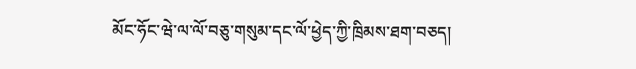མོང་ཧོང་ཝེ་ལ་ལོ་བཅུ་གསུམ་དང་ལོ་ཕྱེད་ཀྱི་ཁྲིམས་ཐག་བཅད།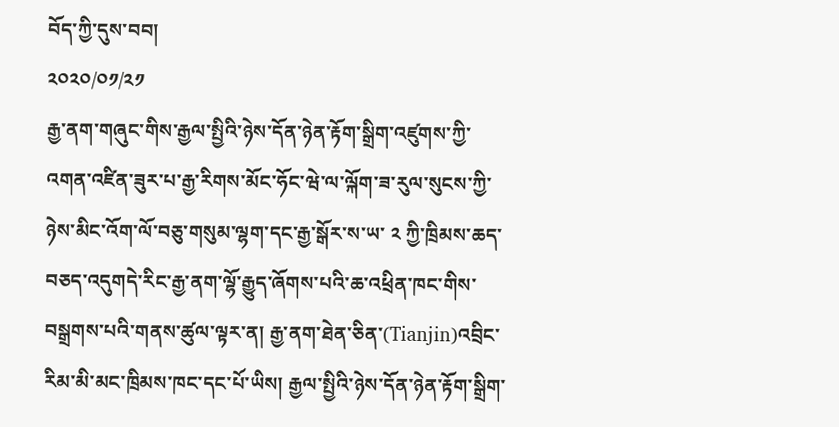བོད་ཀྱི་དུས་བབ།
༢༠༢༠/༠༡/༢༡
རྒྱ་ནག་གཞུང་གིས་རྒྱལ་སྤྱིའི་ཉེས་དོན་ཉེན་རྟོག་སྒྲིག་འཛུགས་ཀྱི་འགན་འཛིན་ཟུར་པ་རྒྱ་རིགས་མོང་ཧོང་ཝེ་ལ་ལྐོག་ཟ་རུལ་སུངས་ཀྱི་ཉེས་མིང་འོག་ལོ་བཅུ་གསུམ་ལྷག་དང་རྒྱ་སྒོར་ས་ཡ་ ༢ ཀྱི་ཁྲིམས་ཆད་བཅད་འདུགདེ་རིང་རྒྱ་ནག་ལྷོ་རྒྱུད་ཞོགས་པའི་ཆ་འཕྲིན་ཁང་གིས་བསྒྲགས་པའི་གནས་ཚུལ་ལྟར་ན། རྒྱ་ནག་ཐེན་ཅིན་(Tianjin)འབྲིང་རིམ་མི་མང་ཁྲིམས་ཁང་དང་པོ་ཡིས། རྒྱལ་སྤྱིའི་ཉེས་དོན་ཉེན་རྟོག་སྒྲིག་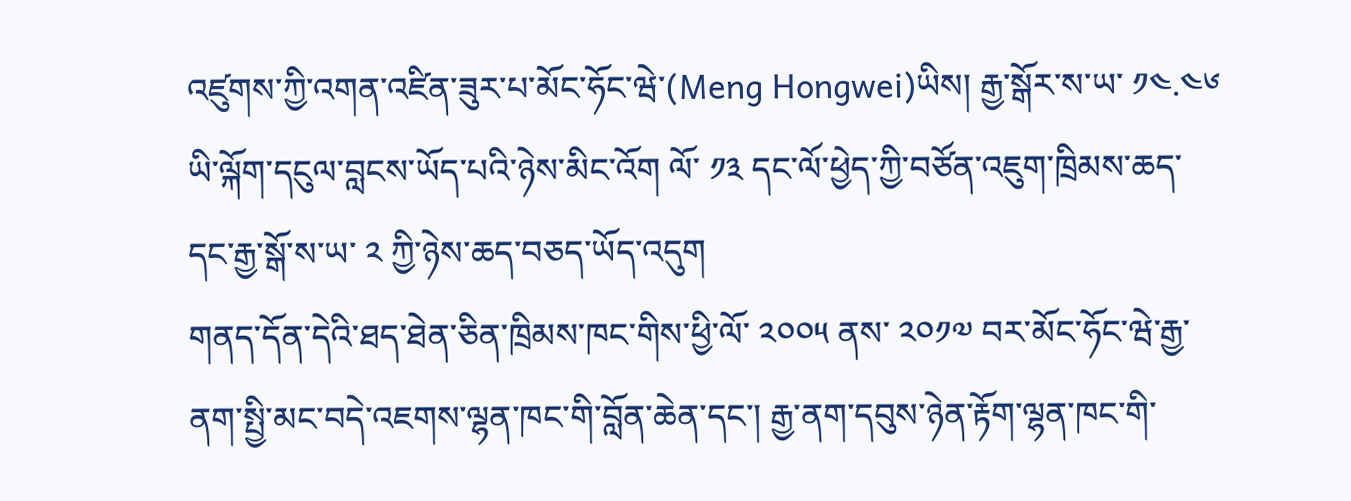འཛུགས་ཀྱི་འགན་འཛིན་ཟུར་པ་མོང་ཧོང་ཝེ་(Meng Hongwei)ཡིས། རྒྱ་སྒོར་ས་ཡ་ ༡༤.༤༦ ཡི་ལྐོག་དངུལ་བླངས་ཡོད་པའི་ཉེས་མིང་འོག ལོ་ ༡༣ དང་ལོ་ཕྱེད་ཀྱི་བཙོན་འཇུག་ཁྲིམས་ཆད་དང་རྒྱ་སྒོ་ས་ཡ་ ༢ ཀྱི་ཉེས་ཆད་བཅད་ཡོད་འདུག
གནད་དོན་དེའི་ཐད་ཐེན་ཅིན་ཁྲིམས་ཁང་གིས་ཕྱི་ལོ་ ༢༠༠༥ ནས་ ༢༠༡༧ བར་མོང་ཧོང་ཝེ་རྒྱ་ནག་སྤྱི་མང་བདེ་འཇགས་ལྷན་ཁང་གི་བློན་ཆེན་དང་། རྒྱ་ནག་དབུས་ཉེན་རྟོག་ལྷན་ཁང་གི་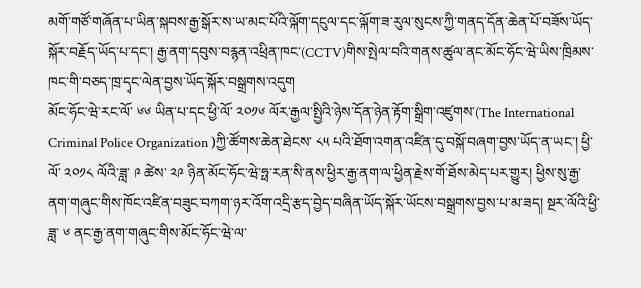མགོ་གཙོ་གཞོན་པ་ཡིན་སྐབས་རྒྱ་སྒོར་ས་ཡ་མང་པོའི་ལྐོག་དངུལ་དང་ལྐོག་ཟ་རུལ་སུངས་ཀྱི་གནད་དོན་ཆེན་པོ་བཟོས་ཡོད་སྐོར་བརྗོད་ཡོད་པ་དང་། རྒྱ་ནག་དབུས་བརྙན་འཕྲིན་ཁང་(CCTV)གིས་སྤེལ་བའི་གནས་ཚུལ་ནང་མོང་ཧོང་ཝེ་ཡིས་ཁྲིམས་ཁང་གི་བཅད་ཁྲ་དྭང་ལེན་བྱས་ཡོད་སྐོར་བསྒྲགས་འདུག
མོང་ཧོང་ཝེ་རང་ལོ་ ༦༦ ཡིན་པ་དང་ཕྱི་ལོ་ ༢༠༡༦ ལོར་རྒྱལ་སྤྱིའི་ཉེས་དོན་ཉེན་རྟོག་སྒྲིག་འཛུགས་(The International Criminal Police Organization )ཀྱི་ཚོགས་ཆེན་ཐེངས་ ༨༥ པའི་ཐོག་འགན་འཛིན་དུ་བསྐོ་བཞག་བྱས་ཡོད་ན་ཡང་། ཕྱི་ལོ་ ༢༠༡༨ ལོའི་ཟླ་ ༩ ཚེས་ ༢༩ ཉིན་མོང་ཧོང་ཝེ་ཧྥ་རན་སི་ནས་ཕྱིར་རྒྱ་ནག་ལ་ཕྱིན་རྗེས་གོ་ཐོས་མེད་པར་གྱུར། ཕྱིས་སུ་རྒྱ་ནག་གཞུང་གིས་ཁོང་འཛིན་བཟུང་བཀག་ཉར་འོག་འདྲི་རྩད་བྱེད་བཞིན་ཡོད་སྐོར་ཡོངས་བསྒྲགས་བྱས་པ་མ་ཟད། སྔར་ལོའི་ཕྱི་ཟླ་ ༦ ནང་རྒྱ་ནག་གཞུང་གིས་མོང་ཧོང་ཝེ་ལ་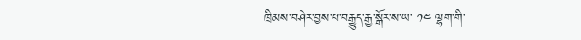ཁྲིམས་བཤེར་བྱས་པ་བརྒྱུད་རྒྱ་སྒོར་ས་ཡ་ ༡༤ ལྷག་གི་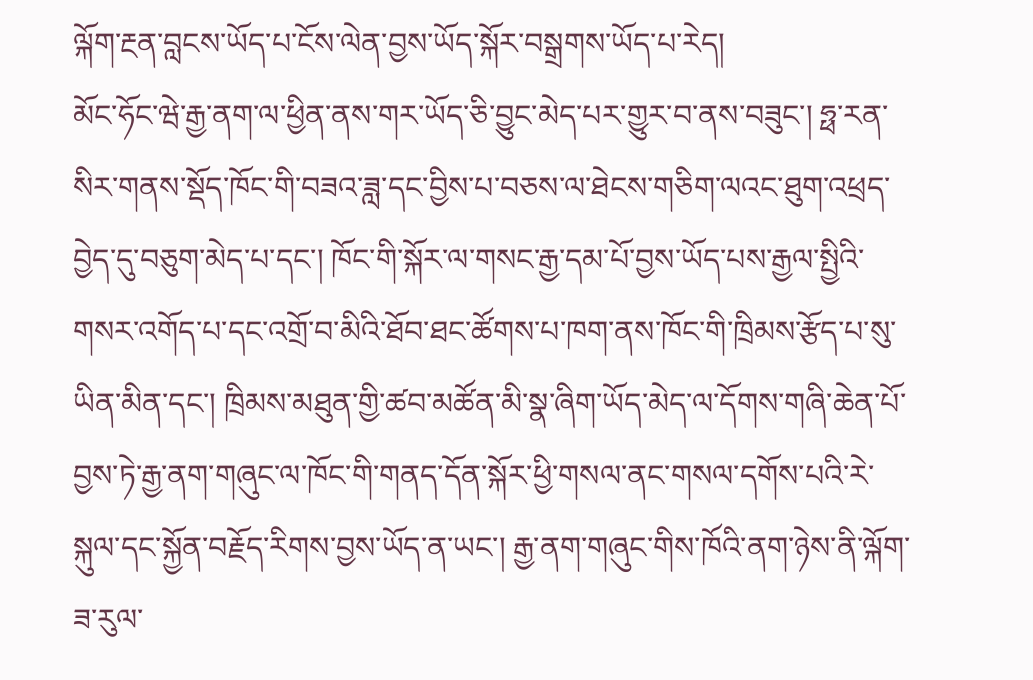ལྐོག་རྔན་བླངས་ཡོད་པ་ངོས་ལེན་བྱས་ཡོད་སྐོར་བསྒྲགས་ཡོད་པ་རེད།
མོང་ཧོང་ཝེ་རྒྱ་ནག་ལ་ཕྱིན་ནས་གར་ཡོད་ཅི་བྱུང་མེད་པར་གྱུར་བ་ནས་བཟུང་། ཧྥ་རན་སིར་གནས་སྡོད་ཁོང་གི་བཟའ་ཟླ་དང་བྱིས་པ་བཅས་ལ་ཐེངས་གཅིག་ལའང་ཐུག་འཕྲད་བྱེད་དུ་བཅུག་མེད་པ་དང་། ཁོང་གི་སྐོར་ལ་གསང་རྒྱ་དམ་པོ་བྱས་ཡོད་པས་རྒྱལ་སྤྱིའི་གསར་འགོད་པ་དང་འགྲོ་བ་མིའི་ཐོབ་ཐང་ཚོགས་པ་ཁག་ནས་ཁོང་གི་ཁྲིམས་རྩོད་པ་སུ་ཡིན་མིན་དང་། ཁྲིམས་མཐུན་གྱི་ཚབ་མཚོན་མི་སྣ་ཞིག་ཡོད་མེད་ལ་དོགས་གཞི་ཆེན་པོ་བྱས་ཏེ་རྒྱ་ནག་གཞུང་ལ་ཁོང་གི་གནད་དོན་སྐོར་ཕྱི་གསལ་ནང་གསལ་དགོས་པའི་རེ་སྐུལ་དང་སྐྱོན་བརྗོད་རིགས་བྱས་ཡོད་ན་ཡང་། རྒྱ་ནག་གཞུང་གིས་ཁོའི་ནག་ཉེས་ནི་ལྐོག་ཟ་རུལ་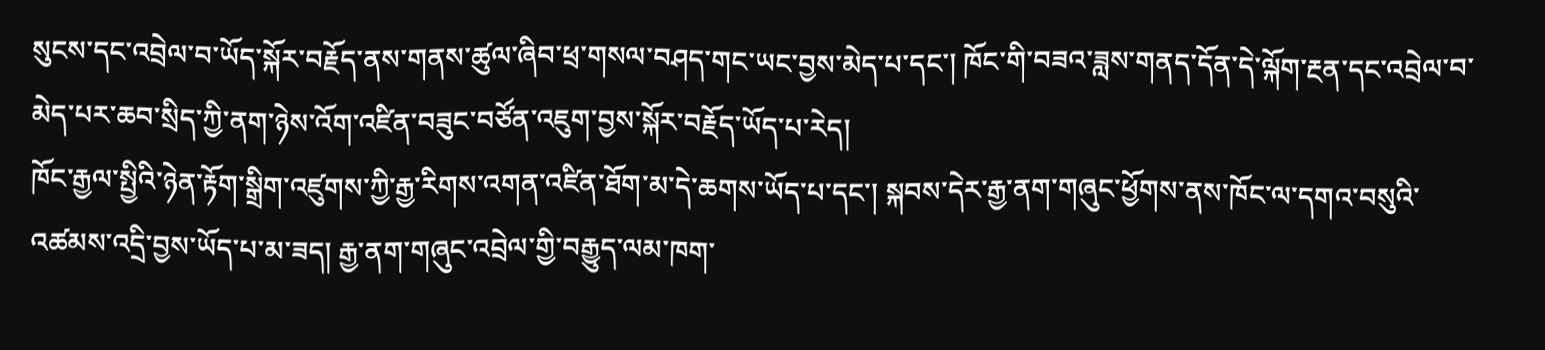སུངས་དང་འབྲེལ་བ་ཡོད་སྐོར་བརྗོད་ནས་གནས་ཚུལ་ཞིབ་ཕྲ་གསལ་བཤད་གང་ཡང་བྱས་མེད་པ་དང་། ཁོང་གི་བཟའ་ཟླས་གནད་དོན་དེ་ལྐོག་རྔན་དང་འབྲེལ་བ་མེད་པར་ཆབ་སྲིད་ཀྱི་ནག་ཉེས་འོག་འཛིན་བཟུང་བཙོན་འཇུག་བྱས་སྐོར་བརྗོད་ཡོད་པ་རེད།
ཁོང་རྒྱལ་སྤྱིའི་ཉེན་རྟོག་སྒྲིག་འཛུགས་ཀྱི་རྒྱ་རིགས་འགན་འཛིན་ཐོག་མ་དེ་ཆགས་ཡོད་པ་དང་། སྐབས་དེར་རྒྱ་ནག་གཞུང་ཕྱོགས་ནས་ཁོང་ལ་དགའ་བསུའི་འཚམས་འདྲི་བྱས་ཡོད་པ་མ་ཟད། རྒྱ་ནག་གཞུང་འབྲེལ་གྱི་བརྒྱུད་ལམ་ཁག་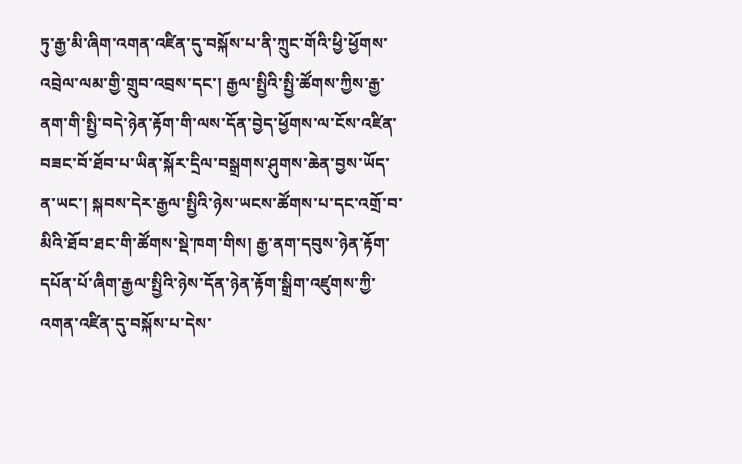ཏུ་རྒྱ་མི་ཞིག་འགན་འཛིན་དུ་བསྐོས་པ་ནི་ཀྲུང་གོའི་ཕྱི་ཕྱོགས་འབྲེལ་ལམ་གྱི་གྲུབ་འབྲས་དང་། རྒྱལ་སྤྱིའི་སྤྱི་ཚོགས་ཀྱིས་རྒྱ་ནག་གི་སྤྱི་བདེ་ཉེན་རྟོག་གི་ལས་དོན་བྱེད་ཕྱོགས་ལ་ངོས་འཛིན་བཟང་བོ་ཐོབ་པ་ཡིན་སྐོར་དྲིལ་བསྒྲགས་ཤུགས་ཆེན་བྱས་ཡོད་ན་ཡང་། སྐབས་དེར་རྒྱལ་སྤྱིའི་ཉེས་ཡངས་ཚོགས་པ་དང་འགྲོ་བ་མིའི་ཐོབ་ཐང་གི་ཚོགས་སྡེ་ཁག་གིས། རྒྱ་ནག་དབུས་ཉེན་རྟོག་དཔོན་པོ་ཞིག་རྒྱལ་སྤྱིའི་ཉེས་དོན་ཉེན་རྟོག་སྒྲིག་འཛུགས་ཀྱི་འགན་འཛིན་དུ་བསྐོས་པ་དེས་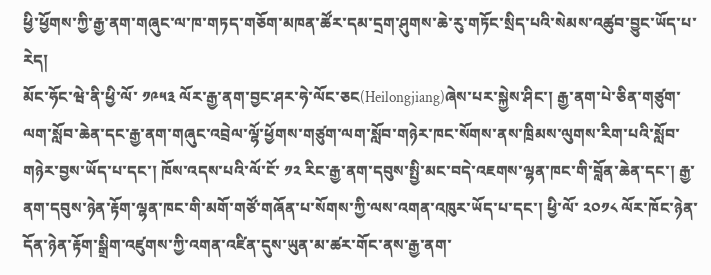ཕྱི་ཕྱོགས་ཀྱི་རྒྱ་ནག་གཞུང་ལ་ཁ་གཏད་གཅོག་མཁན་ཚོར་དམ་དྲག་ཤུགས་ཆེ་རུ་གཏོང་སྲིད་པའི་སེམས་འཚུབ་བྱུང་ཡོད་པ་རེད།
མོང་ཧོང་ཝེ་ནི་ཕྱི་ལོ་ ༡༩༥༣ ལོར་རྒྱ་ནག་བྱང་ཤར་ཧེ་ལོང་ཅང(Heilongjiang)ཞེས་པར་སྐྱེས་ཤིང་། རྒྱ་ནག་པེ་ཅིན་གཙུག་ལག་སློབ་ཆེན་དང་རྒྱ་ནག་གཞུང་འབྲེལ་ལྷོ་ཕྱོགས་གཙུག་ལག་སློབ་གཉེར་ཁང་སོགས་ནས་ཁྲིམས་ལུགས་རིག་པའི་སློབ་གཉེར་བྱས་ཡོད་པ་དང་། ཁོས་འདས་པའི་ལོ་ངོ་ ༡༢ རིང་རྒྱ་ནག་དབུས་སྤྱི་མང་བདེ་འཇགས་ལྷན་ཁང་གི་བློན་ཆེན་དང་། རྒྱ་ནག་དབུས་ཉེན་རྟོག་ལྷན་ཁང་གི་མགོ་གཙོ་གཞོན་པ་སོགས་ཀྱི་ལས་འགན་འཁུར་ཡོད་པ་དང་། ཕྱི་ལོ་ ༢༠༡༨ ལོར་ཁོང་ཉེན་དོན་ཉེན་རྟོག་སྒྲིག་འཛུགས་ཀྱི་འགན་འཛིན་དུས་ཡུན་མ་ཚར་གོང་ནས་རྒྱ་ནག་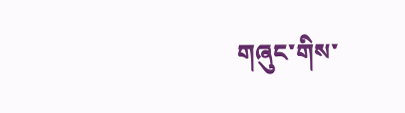གཞུང་གིས་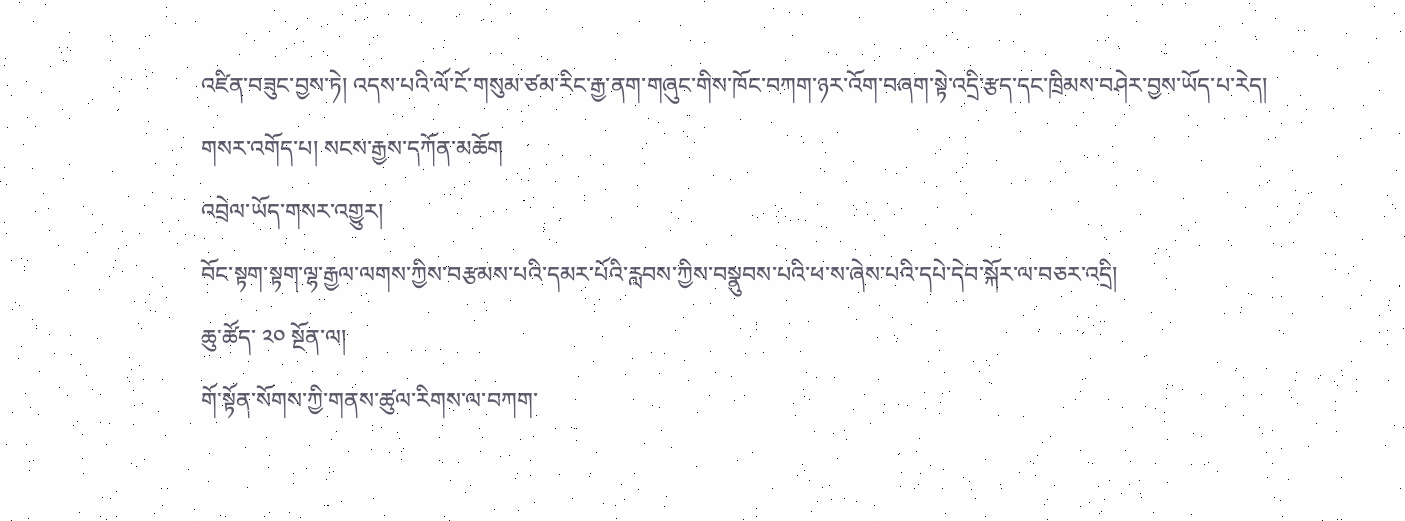འཛིན་བཟུང་བྱས་ཏེ། འདས་པའི་ལོ་ངོ་གསུམ་ཙམ་རིང་རྒྱ་ནག་གཞུང་གིས་ཁོང་བཀག་ཉར་འོག་བཞག་སྟེ་འདྲི་རྩད་དང་ཁྲིམས་བཤེར་བྱས་ཡོད་པ་རེད།
གསར་འགོད་པ། སངས་རྒྱས་དཀོན་མཆོག
འབྲེལ་ཡོད་གསར་འགྱུར།
བོང་སྟག་སྟག་ལྷ་རྒྱལ་ལགས་ཀྱིས་བརྩམས་པའི་དམར་པོའི་རླབས་ཀྱིས་བསྣུབས་པའི་ཕ་ས་ཞེས་པའི་དཔེ་དེབ་སྐོར་ལ་བཅར་འདྲི།
ཆུ་ཚོད་ ༢༠ སྔོན་ལ།
གོ་སྟོན་སོགས་ཀྱི་གནས་ཚུལ་རིགས་ལ་བཀག་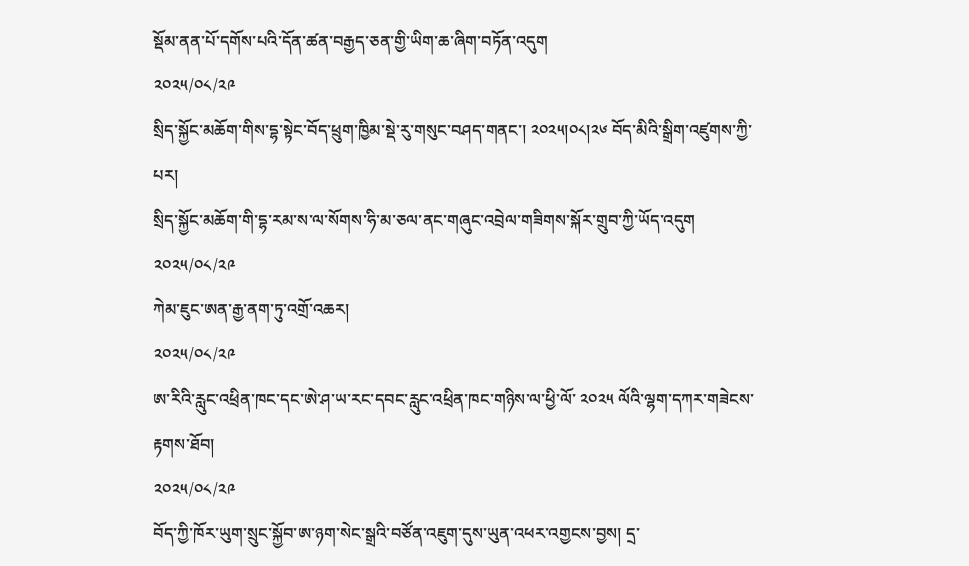སྡོམ་ནན་པོ་དགོས་པའི་དོན་ཚན་བརྒྱད་ཅན་གྱི་ཡིག་ཆ་ཞིག་བཏོན་འདུག
༢༠༢༥/༠༨/༢༩
སྲིད་སྐྱོང་མཆོག་གིས་དྷ་སྟེང་བོད་ཕྲུག་ཁྱིམ་སྡེ་རུ་གསུང་བཤད་གནང་། ༢༠༢༥།༠༨།༢༦ བོད་མིའི་སྒྲིག་འཛུགས་ཀྱི་པར།
སྲིད་སྐྱོང་མཆོག་གི་དྷ་རམ་ས་ལ་སོགས་ཧི་མ་ཅལ་ནང་གཞུང་འབྲེལ་གཟིགས་སྐོར་གྲུབ་ཀྱི་ཡོད་འདུག
༢༠༢༥/༠༨/༢༩
ཀེམ་ཇུང་ཨན་རྒྱ་ནག་ཏུ་འགྲོ་འཆར།
༢༠༢༥/༠༨/༢༩
ཨ་རིའི་རླུང་འཕྲིན་ཁང་དང་ཨེ་ཤ་ཡ་རང་དབང་རླུང་འཕྲིན་ཁང་གཉིས་ལ་ཕྱི་ལོ་ ༢༠༢༥ ལོའི་ལྷག་དཀར་གཟེངས་རྟགས་ཐོབ།
༢༠༢༥/༠༨/༢༩
བོད་ཀྱི་ཁོར་ཡུག་སྲུང་སྐྱོབ་ཨ་ཉག་སེང་སྒྲའི་བཙོན་འཇུག་དུས་ཡུན་འཕར་འགྱངས་བྱས། དྲ་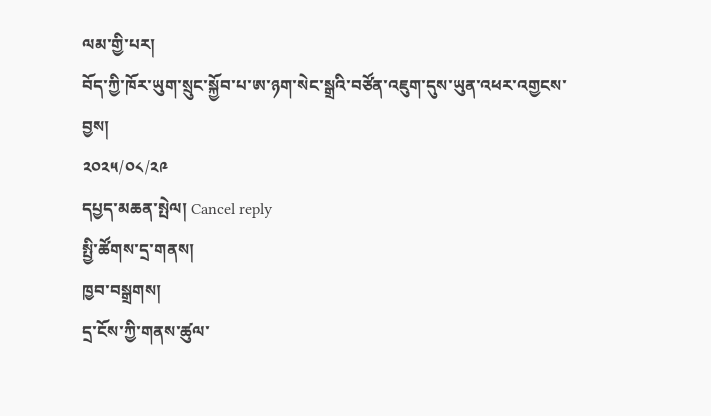ལམ་གྱི་པར།
བོད་ཀྱི་ཁོར་ཡུག་སྲུང་སྐྱོབ་པ་ཨ་ཉག་སེང་སྒྲའི་བཙོན་འཇུག་དུས་ཡུན་འཕར་འགྱངས་བྱས།
༢༠༢༥/༠༨/༢༩
དཔྱད་མཆན་སྤེལ། Cancel reply
སྤྱི་ཚོགས་དྲ་གནས།
ཁྱབ་བསྒྲགས།
དྲ་ངོས་ཀྱི་གནས་ཚུལ་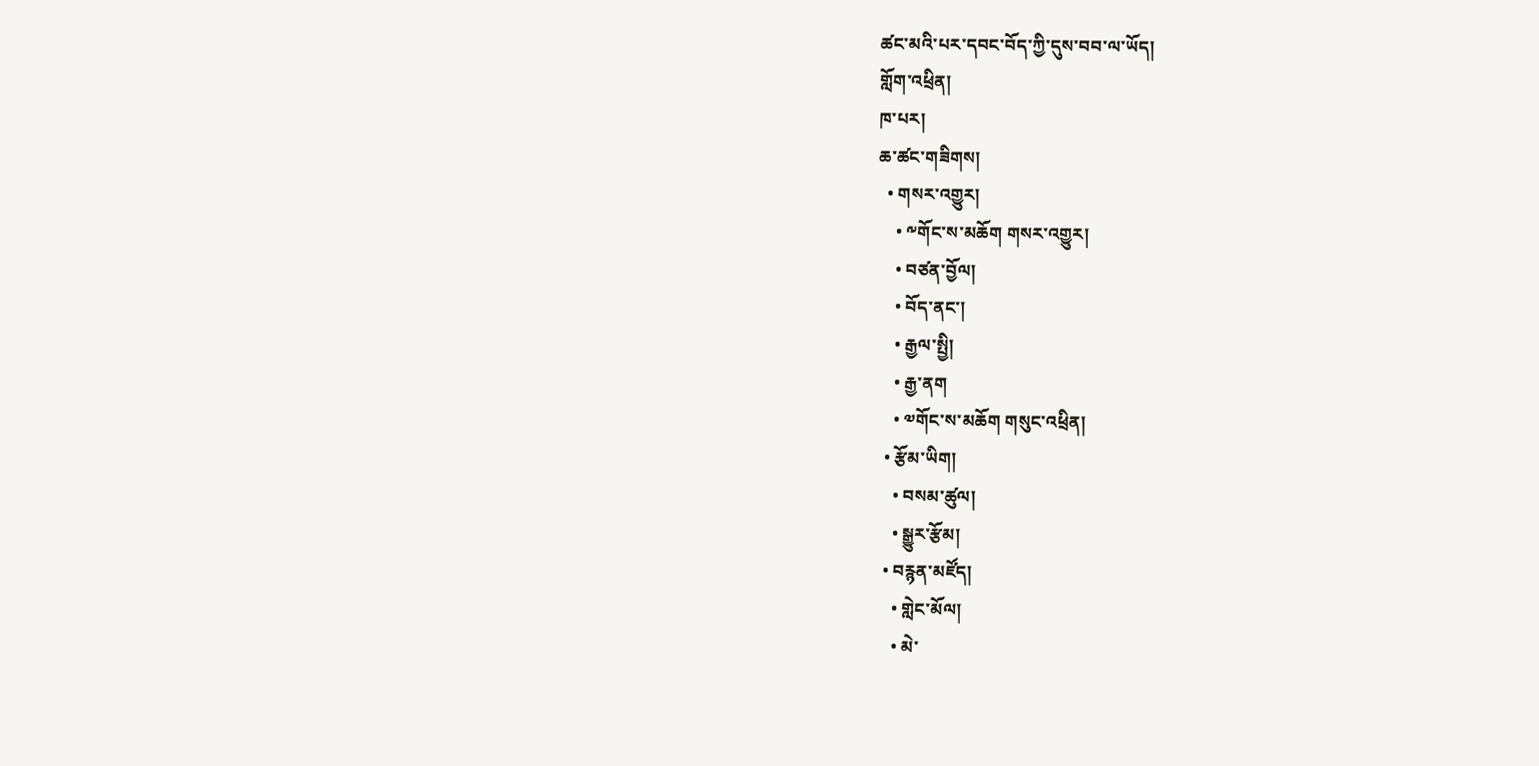ཚང་མའི་པར་དབང་བོད་ཀྱི་དུས་བབ་ལ་ཡོད།
གློག་འཕྲིན།
ཁ་པར།
ཆ་ཚང་གཟིགས།
  • གསར་འགྱུར།
    • ༸གོང་ས་མཆོག གསར་འགྱུར།
    • བཙན་བྱོལ།
    • བོད་ནང་།
    • རྒྱལ་སྤྱི།
    • རྒྱ་ནག
    • ༧གོང་ས་མཆོག གསུང་འཕྲིན།
  • རྩོམ་ཡིག།
    • བསམ་ཚུལ།
    • སྒྱུར་རྩོམ།
  • བརྙན་མཛོད།
    • གླེང་མོལ།
    • མེ་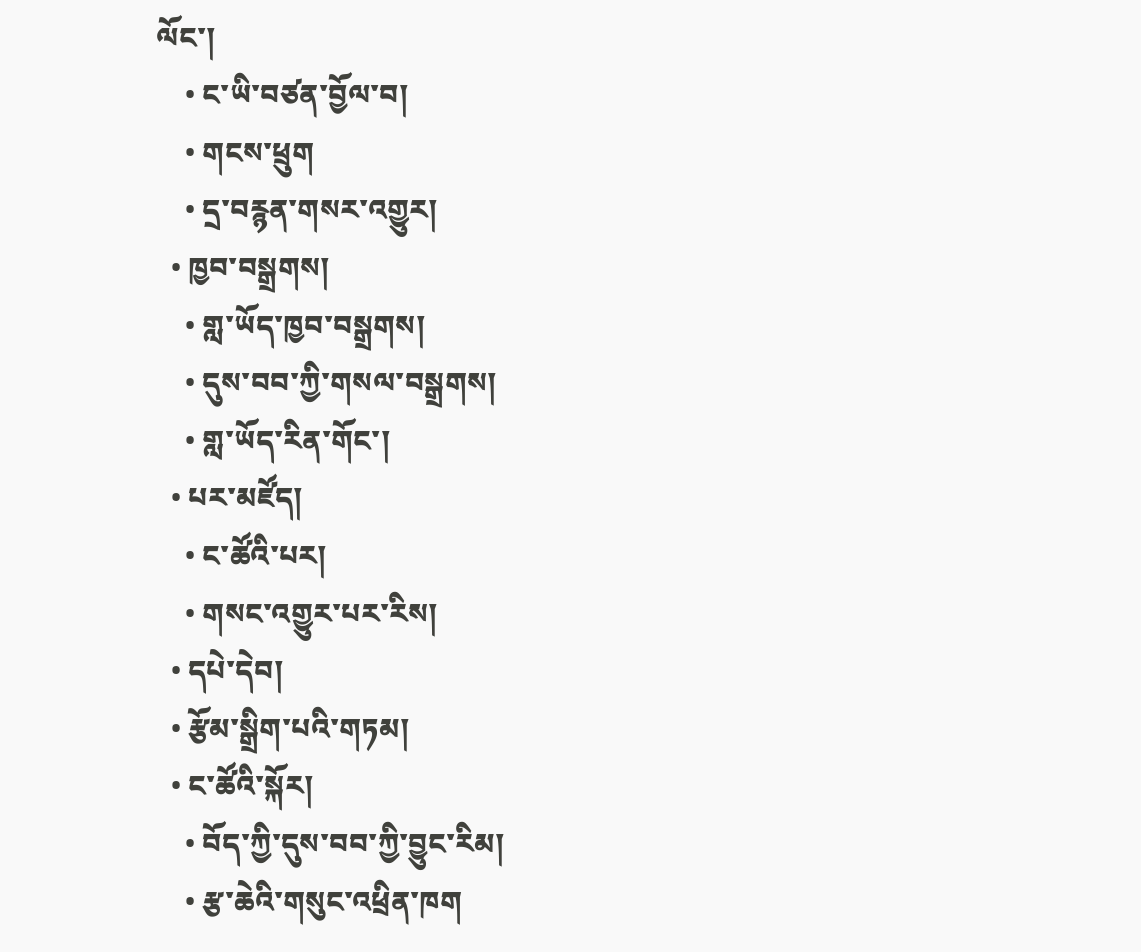ལོང་།
    • ང་ཡི་བཙན་བྱོལ་བ།
    • གངས་ཕྲུག
    • དྲ་བརྙན་གསར་འགྱུར།
  • ཁྱབ་བསྒྲགས།
    • གླ་ཡོད་ཁྱབ་བསྒྲགས།
    • དུས་བབ་ཀྱི་གསལ་བསྒྲགས།
    • གླ་ཡོད་རིན་གོང་།
  • པར་མཛོད།
    • ང་ཚོའི་པར།
    • གསང་འགྱུར་པར་རིས།
  • དཔེ་དེབ།
  • རྩོམ་སྒྲིག་པའི་གཏམ།
  • ང་ཚོའི་སྐོར།
    • བོད་ཀྱི་དུས་བབ་ཀྱི་བྱུང་རིམ།
    • རྩ་ཆེའི་གསུང་འཕྲིན་ཁག